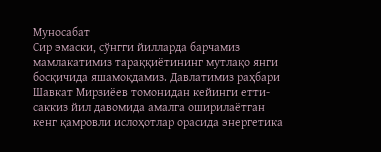Муносабат
Сир эмаски, сўнгги йилларда барчамиз мамлакатимиз тараққиётининг мутлақо янги босқичида яшамоқдамиз. Давлатимиз раҳбари Шавкат Мирзиёев томонидан кейинги етти-саккиз йил давомида амалга оширилаётган кенг қамровли ислоҳотлар орасида энергетика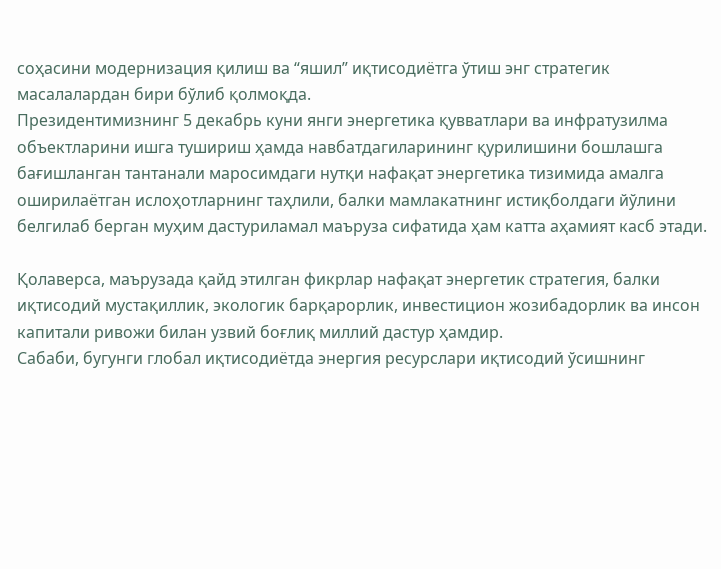соҳасини модернизация қилиш ва “яшил” иқтисодиётга ўтиш энг стратегик масалалардан бири бўлиб қолмоқда.
Президентимизнинг 5 декабрь куни янги энергетика қувватлари ва инфратузилма объектларини ишга тушириш ҳамда навбатдагиларининг қурилишини бошлашга бағишланган тантанали маросимдаги нутқи нафақат энергетика тизимида амалга оширилаётган ислоҳотларнинг таҳлили, балки мамлакатнинг истиқболдаги йўлини белгилаб берган муҳим дастуриламал маъруза сифатида ҳам катта аҳамият касб этади.

Қолаверса, маърузада қайд этилган фикрлар нафақат энергетик стратегия, балки иқтисодий мустақиллик, экологик барқарорлик, инвестицион жозибадорлик ва инсон капитали ривожи билан узвий боғлиқ миллий дастур ҳамдир.
Сабаби, бугунги глобал иқтисодиётда энергия ресурслари иқтисодий ўсишнинг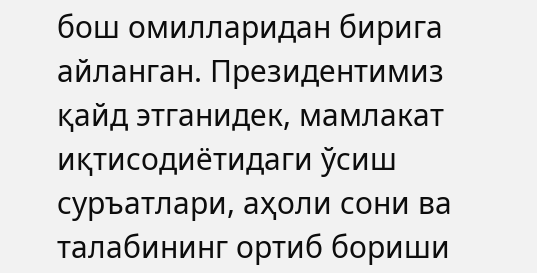бош омилларидан бирига айланган. Президентимиз қайд этганидек, мамлакат иқтисодиётидаги ўсиш суръатлари, аҳоли сони ва талабининг ортиб бориши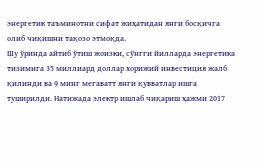энергетик таъминотни сифат жиҳатидан янги босқичга олиб чиқишни тақозо этмоқда.
Шу ўринда айтиб ўтиш жоизки, сўнгги йилларда энергетика тизимига 35 миллиард доллар хорижий инвестиция жалб қилинди ва 9 минг мегаватт янги қувватлар ишга туширилди. Натижада электр ишлаб чиқариш ҳажми 2017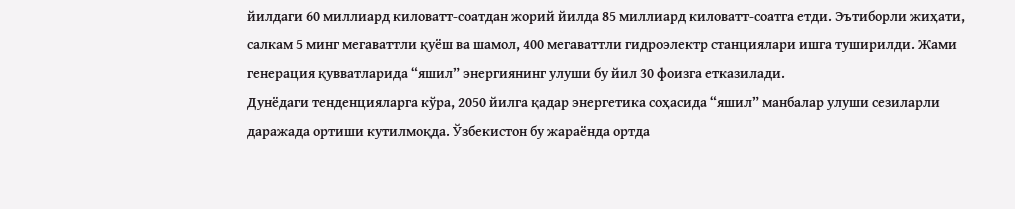йилдаги 60 миллиард киловатт-соатдан жорий йилда 85 миллиард киловатт-соатга етди. Эътиборли жиҳати, салкам 5 минг мегаваттли қуёш ва шамол, 400 мегаваттли гидроэлектр станциялари ишга туширилди. Жами генерация қувватларида “яшил” энергиянинг улуши бу йил 30 фоизга етказилади.
Дунёдаги тенденцияларга кўра, 2050 йилга қадар энергетика соҳасида “яшил” манбалар улуши сезиларли даражада ортиши кутилмоқда. Ўзбекистон бу жараёнда ортда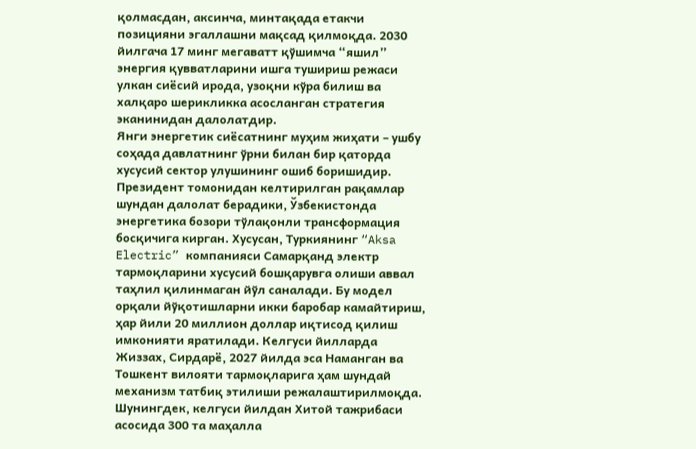қолмасдан, аксинча, минтақада етакчи позицияни эгаллашни мақсад қилмоқда. 2030 йилгача 17 минг мегаватт қўшимча “яшил” энергия қувватларини ишга тушириш режаси улкан сиёсий ирода, узоқни кўра билиш ва халқаро шерикликка асосланган стратегия эканинидан далолатдир.
Янги энергетик сиёсатнинг муҳим жиҳати – ушбу соҳада давлатнинг ўрни билан бир қаторда хусусий сектор улушининг ошиб боришидир. Президент томонидан келтирилган рақамлар шундан далолат берадики, Ўзбекистонда энергетика бозори тўлақонли трансформация босқичига кирган. Хусусан, Туркиянинг “Aksa Electric” компанияси Самарқанд электр тармоқларини хусусий бошқарувга олиши аввал таҳлил қилинмаган йўл саналади. Бу модел орқали йўқотишларни икки баробар камайтириш, ҳар йили 20 миллион доллар иқтисод қилиш имконияти яратилади. Келгуси йилларда Жиззах, Сирдарё, 2027 йилда эса Наманган ва Тошкент вилояти тармоқларига ҳам шундай механизм татбиқ этилиши режалаштирилмоқда.
Шунингдек, келгуси йилдан Хитой тажрибаси асосида 300 та маҳалла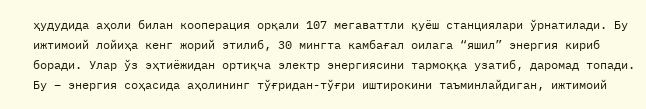ҳудудида аҳоли билан кооперация орқали 107 мегаваттли қуёш станциялари ўрнатилади. Бу ижтимоий лойиҳа кенг жорий этилиб, 30 мингта камбағал оилага “яшил” энергия кириб боради. Улар ўз эҳтиёжидан ортиқча электр энергиясини тармоққа узатиб, даромад топади.
Бу – энергия соҳасида аҳолининг тўғридан-тўғри иштирокини таъминлайдиган, ижтимоий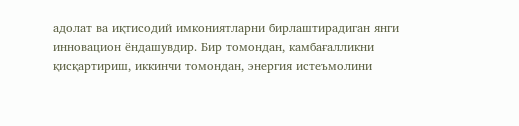адолат ва иқтисодий имкониятларни бирлаштирадиган янги инновацион ёндашувдир. Бир томондан, камбағалликни қисқартириш, иккинчи томондан, энергия истеъмолини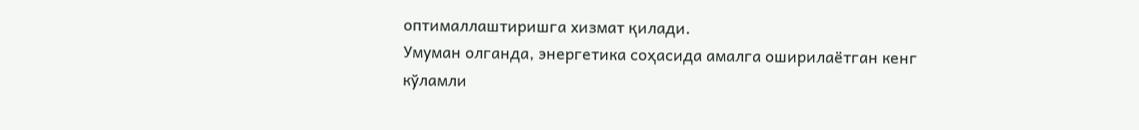оптималлаштиришга хизмат қилади.
Умуман олганда, энергетика соҳасида амалга оширилаётган кенг кўламли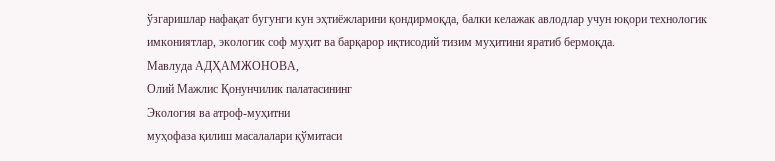ўзгаришлар нафақат бугунги кун эҳтиёжларини қондирмоқда, балки келажак авлодлар учун юқори технологик имкониятлар, экологик соф муҳит ва барқарор иқтисодий тизим муҳитини яратиб бермоқда.
Мавлуда АДҲАМЖОНОВА,
Олий Мажлис Қонунчилик палатасининг
Экология ва атроф-муҳитни
муҳофаза қилиш масалалари қўмитаси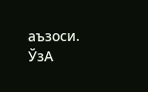аъзоси.
ЎзА